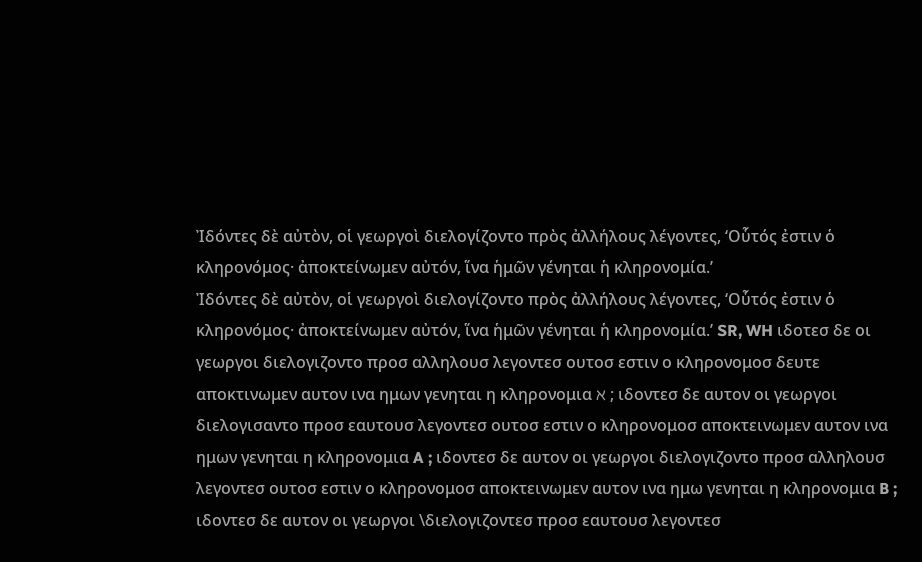Ἰδόντες δὲ αὐτὸν, οἱ γεωργοὶ διελογίζοντο πρὸς ἀλλήλους λέγοντες, ‘Οὗτός ἐστιν ὁ κληρονόμος· ἀποκτείνωμεν αὐτόν, ἵνα ἡμῶν γένηται ἡ κληρονομία.’
Ἰδόντες δὲ αὐτὸν, οἱ γεωργοὶ διελογίζοντο πρὸς ἀλλήλους λέγοντες, ‘Οὗτός ἐστιν ὁ κληρονόμος· ἀποκτείνωμεν αὐτόν, ἵνα ἡμῶν γένηται ἡ κληρονομία.’ SR, WH ιδοτεσ δε οι γεωργοι διελογιζοντο προσ αλληλουσ λεγοντεσ ουτοσ εστιν ο κληρονομοσ δευτε αποκτινωμεν αυτον ινα ημων γενηται η κληρονομια ℵ ; ιδοντεσ δε αυτον οι γεωργοι διελογισαντο προσ εαυτουσ λεγοντεσ ουτοσ εστιν ο κληρονομοσ αποκτεινωμεν αυτον ινα ημων γενηται η κληρονομια A ; ιδοντεσ δε αυτον οι γεωργοι διελογιζοντο προσ αλληλουσ λεγοντεσ ουτοσ εστιν ο κληρονομοσ αποκτεινωμεν αυτον ινα ημω γενηται η κληρονομια B ; ιδοντεσ δε αυτον οι γεωργοι \διελογιζοντεσ προσ εαυτουσ λεγοντεσ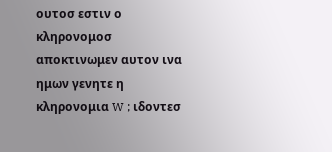ουτοσ εστιν ο κληρονομοσ αποκτινωμεν αυτον ινα ημων γενητε η κληρονομια W ; ιδοντεσ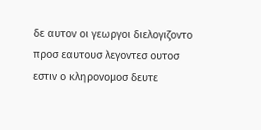δε αυτον οι γεωργοι διελογιζοντο προσ εαυτουσ λεγοντεσ ουτοσ εστιν ο κληρονομοσ δευτε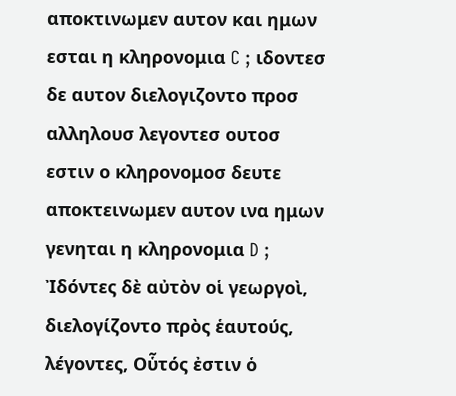αποκτινωμεν αυτον και ημων εσται η κληρονομια C ; ιδοντεσ δε αυτον διελογιζοντο προσ αλληλουσ λεγοντεσ ουτοσ εστιν ο κληρονομοσ δευτε αποκτεινωμεν αυτον ινα ημων γενηται η κληρονομια D ; Ἰδόντες δὲ αὐτὸν οἱ γεωργοὶ, διελογίζοντο πρὸς ἑαυτούς, λέγοντες, Οὗτός ἐστιν ὁ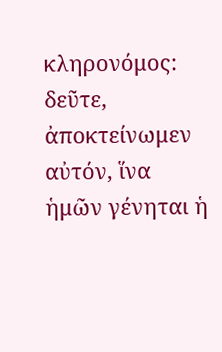κληρονόμος: δεῦτε, ἀποκτείνωμεν αὐτόν, ἵνα ἡμῶν γένηται ἡ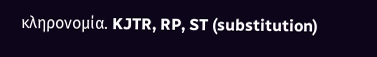κληρονομία. KJTR, RP, ST (substitution)